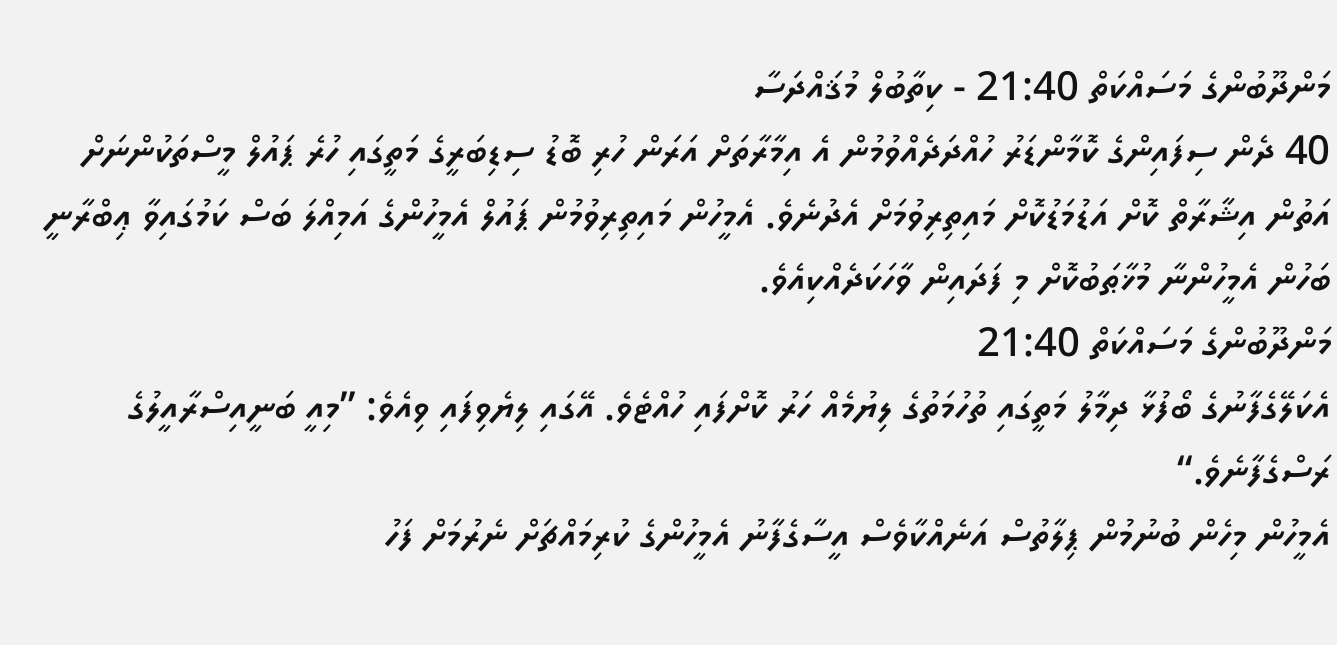މަންދޫބުންގެ މަސައްކަތް 21:40 - ކިތާބުލް މުޤައްދަސާ
40 ދެން ސިފައިންގެ ކޮމާންޑަރު ހުއްދަދެއްވުމުން އެ އިމާރާތަށް އަރަން ހުރި ބޮޑު ސިޑިބަރީގެ މަތީގައި ހުރެ ޕައުލް މީސްތަކުންނަށް އަތުން އިޝާރާތް ކޮށް އަޑުމަޑުކޮށް މައިތިރިވުމަށް އެދުނެވެ. އެމީހުން މައިތިރިވުމުން ޕައުލް އެމީހުންގެ އަމިއްލަ ބަސް ކަމުގައިވާ ޢިބްރާނީ ބަހުން އެމީހުންނާ މުޚާޠަބުކޮށް މި ފަދައިން ވާހަކަދެއްކިއެވެ.
މަންދޫބުންގެ މަސައްކަތް 21:40
އެކަލޭގެފާނުގެ ބޯފުޅާ ދިމާލު މަތީގައި ތުހުމަތުގެ ލިޔުމެއް ހަރު ކޮށްފައި ހުއްޓެވެ. އޭގައި ލިޔެވިފައި ވިއެވެ: ”މިއީ ބަނީއިސްރާއީލުގެ ރަސްގެފާނެވެ.“
އެމީހުން މިހެން ބުނުމުން ޕިލާތުސް އަނެއްކާވެސް އީސާގެފާނު އެމީހުންގެ ކުރިމައްޗަށް ނެރުމަށް ފަހު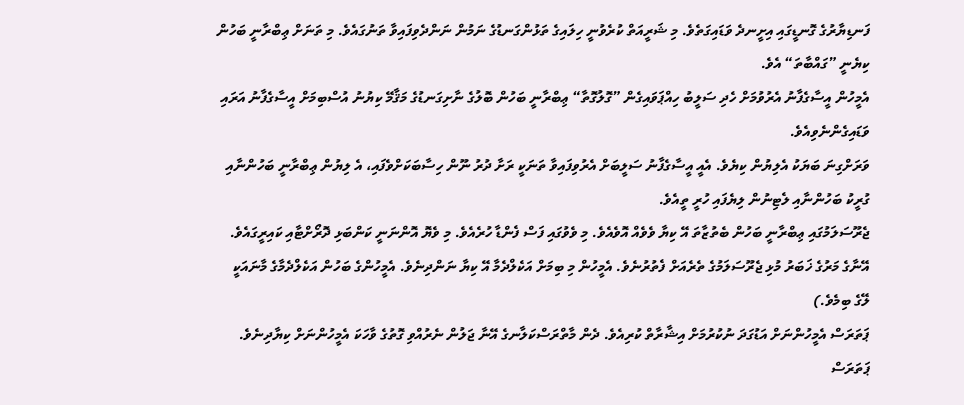ފަނޑިޔާރުގެ ގޮނޑީގައި އިށީނދެ ވަޑައިގަތެވެ. މި ޝަރީއަތް ކުރެވުނީ ހިލައިގެ ތަޅުންގަނޑުގެ ނަމުން ނަންދެވިފައިވާ ތަނުގައެވެ. މި ތަނަށް ޢިބްރާނީ ބަހުން ކިޔެނީ ”ގައްބާތަ“ އެވެ.
އެމީހުން އީސާގެފާނު އެރުވުމަށް ހެދި ސަލީބު ހިއްޕަވައިގެން ”ގޮލުގޮތާ“ ޢިބްރާނީ ބަހުން ބޮލުގެ ނާށިގަނޑުގެ މަޤާމޭ ކިޔުނު އުސްބިމަށް އީސާގެފާނު އަރައި ވަޑައިގެންނެވިއެވެ.
ވަރަށްގިނަ ބަޔަކު އެލިޔުން ކިޔެވެ. އެއީ އީސާގެފާނު ސަލީބަށް އެރުވިފައިވާ ތަނަކީ ރަށާ ދުރު ނޫން ހިސާބަކަށްވެފައި، އެ ލިޔުން ޢިބްރާނީ ބަހުންނާއި ގުރީކު ބަހުންނާއި ލެޓިނުން ލިޔެފައި ހުރީ ތީއެވެ.
ޖެރޫސަލަމުގައި ޢިބްރާނީ ބަހުން ބެތުޒާތަ އޭ ކިޔާ ވެވެއް އޮވެއެވެ. މި ވެވުގައި ފަސް ފެންޑާ ހުރެއެވެ. މި ވެޔޮ އޮންނަނީ ކަންބަޅި ދޮރޯށްޓާއި ކައިރީގައެވެ.
އޭނާގެ މަރުގެ ޚަބަރު މުޅި ޖެރޫސަލަމުގެ ތެރެއަށް ފެތުރުނެވެ. އެމީހުން މި ބިމަށް އަކެލްދެމާ އޭ ކިޔާ ނަންދިނެވެ. އެމީހުންގެ ބަހުން އަކެލްދެމާގެ މާނައަކީ ލޭގެ ބިމެވެ.)
ޕަތަރަސް އެމީހުންނަށް އަޑުގަދަ ނުކުރުމަށް އިޝާރާތް ކުރިއެވެ. ދެން މާތްރަސްކަލާނގެ އޭނާ ޖަލުން ނެރުއްވި ގޮތުގެ ވާހަކަ އެމީހުންނަށް ކިޔާދިނެވެ. ޕަތަރަސް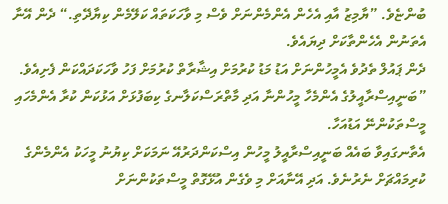ބުންޏެވެ. ”ޔާމިޒު އާއި އެހެން އެންމެންނަށް ވެސް މި ވާހަކަތައް ކަލޭމެން ކިޔާދޭތި.“ ދެން އޭނާ އެތަނުން އެހެންތާކަށް ދިޔައެވެ.
ދެން ޕައުލް ތެދުވެ އެމީހުންނަށް އަޑު މަޑު ކުރުމަށް އިޝާރާތް ކުރުމަށް ފަހު ވާހަކަދައްކަން ފެށިއެވެ. ”ބަނީއިސްރާއީލުގެ އެންމެހާ މީހުންނާ އަދި މާތްރަސްކަލާނގެ ކިބަފުޅަށް އަޅުކަން ކުރާ އެންމެހައި މީސްތަކުންނޭ އަޑުއަހާ.
އެތާނގައިވާ ބައެއް ބަނީއިސްރާއީލު މީހުން އިސްކަންދަރުއޭ ނަމަކަށް ކިޔުނު މީހަކު އެންމެންގެ ކުރިމައްޗަށް ނެރުނެވެ. އަދި އޭނާއަށް މި ވެގެން އުޅޭގޮތް މީސްތަކުންނަށް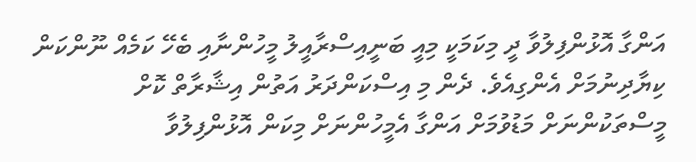އަންގާ އޮޅުންފިލުވާ ދީ މިކަމަކީ މިއީ ބަނީއިސްރާއީލު މީހުންނާއި ބެހޭ ކަމެއް ނޫންކަން ކިޔާދިނުމަށް އެންގިއެވެ. ދެން މި އިސްކަންދަރު އަތުން އިޝާރާތް ކޮށް މީސްތަކުންނަށް މަޑުވުމަށް އަންގާ އެމީހުންނަށް މިކަން އޮޅުންފިލުވާ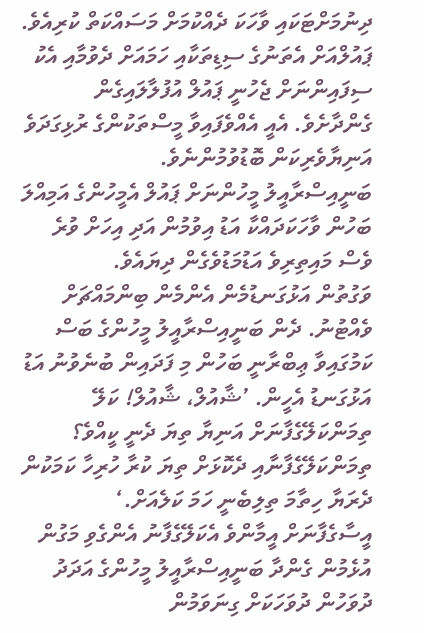ދިނުމަށްޓަކައި ވާހަކަ ދެއްކުމަށް މަސައްކަތް ކުރިއެވެ.
ޕައުލްއަށް އެތަނުގެ ސިޑިތަކާއި ހަމައަށް ދެވުމާއި އެކު ސިފައިންނަށް ޖެހުނީ ޕައުލް އުފުލާލައިގެން ގެންދާށެވެ. އެއީ އެއްވެފައިވާ މީސްތަކުންގެ ރުޅިގަދަވެ އަނިޔާވެރިކަން ބޮޑުވުމުންނެވެ.
ބަނީއިސްރާއީލު މީހުންނަށް ޕައުލް އެމީހުންގެ އަމިއްލަ ބަހުން ވާހަކަދައްކާ އަޑު އިވުމުން އަދި އިހަށް ވުރެ ވެސް މައިތިރިވެ އަޑުމަޑުވެގެން ދިޔައެވެ.
ވަގުތުން އަޅުގަނޑުމެން އެންމެން ބިންމައްޗަށް ވެއްޓުނު. ދެން ބަނީއިސްރާއީލު މީހުންގެ ބަސް ކަމުގައިވާ ޢިބްރާނީ ބަހުން މި ފަދައިން ބުނެވުނު އަޑު އަޅުގަނޑު އެހީން. ’ޝާއުލް، ޝާއުލް! ކަލޭ ތިމަންކަލޭގެފާނަށް އަނިޔާ ތިޔަ ދެނީ ކީއްވެ؟ ތިމަންކަލޭގެފާނާއި ދެކޮޅަށް ތިޔަ ކުރާ ހުރިހާ ކަމަކުން ދެރަޔާ ހިތާމަ ތިލިބެނީ ހަމަ ކަލެއަށް.‘
އީސާގެފާނަށް އީމާންވެ އެކަލޭގެފާނު އެންގެވި މަގުން އުޅެމުން ގެންދާ ބަނީއިސްރާއީލު މީހުންގެ އަދަދު ދުވަހުން ދުވަހަކަށް ގިނަވަމުން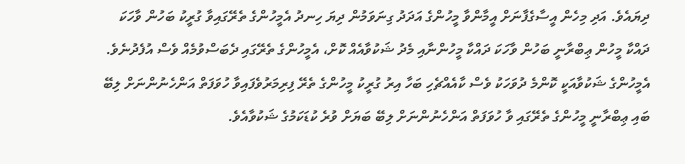ދިޔައެވެ. އަދި މިހެން އީސާގެފާނަށް އީމާންވާ މީހުންގެ އަދަދު ގިނަވަމުން ދިޔަ ހިނދު އެމީހުންގެ ތެރޭގައިވާ ގުރީކު ބަހުން ވާހަކަ ދައްކާ މީހުން ޢިބްރާނީ ބަހުން ވާހަކަ ދައްކާ މީހުންނާއި މެދު ޝަކުވާއެއް ކޮށް، އެމީހުންގެ ތެރޭގައި ދެބަސްވުމެއް ވެސް އުފެދުނެވެ. އެމީހުންގެ ޝަކުވާއަކީ ކޮންމެ ދުވަހަކު ވެސް ކާއެއްޗެހި ބަހާ އިރު ގުރީކު މީހުންގެ ތެރޭ ފިރިމަރުވެފައިވާ ހުވަފަތް އަންހެނުންނަށް ލިބޭ ބައި ޢިބްރާނީ މީހުންގެ ތެރޭގައި ވާ ހުވަފަތް އަންހެނުންނަށް ލިބޭ ބަޔަށް ވުރެ ކުޑަކަމުގެ ޝަކުވާއެވެ.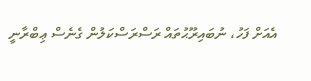އެއަށް ފަހު، ނުބައިރޫޙުތައް ރަސްރަސްކަލުން ގެނެސް ޢިބްރާނީ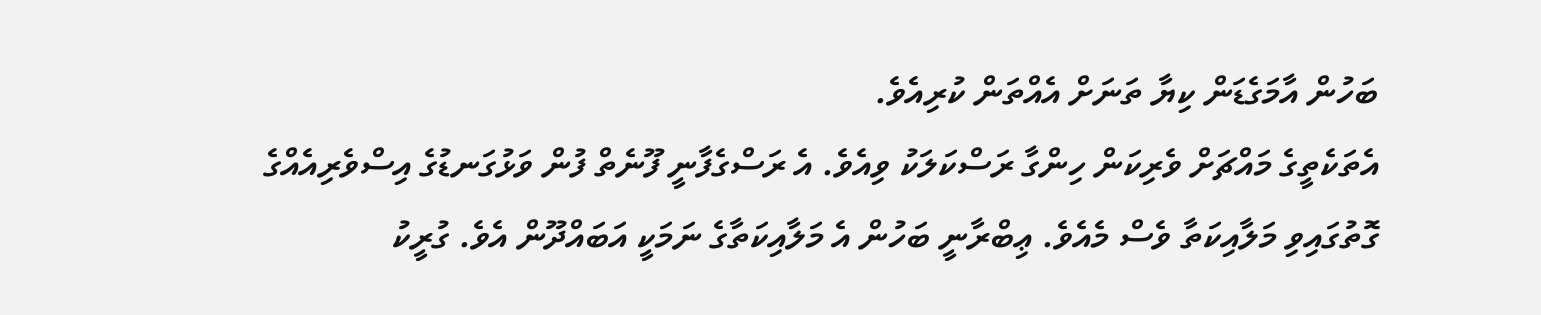ބަހުން އާމަގެޑަން ކިޔާ ތަނަށް އެއްތަން ކުރިއެވެ.
އެތަކެތީގެ މައްޗަށް ވެރިކަން ހިންގާ ރަސްކަލަކު ވިއެވެ. އެ ރަސްގެފާނީ ފޫނެތް ފުން ވަޅުގަނޑުގެ އިސްވެރިއެއްގެ ގޮތުގައިވި މަލާއިކަތާ ވެސް މެއެވެ. ޢިބްރާނީ ބަހުން އެ މަލާއިކަތާގެ ނަމަކީ އަބައްދޫން އެވެ. ގުރީކު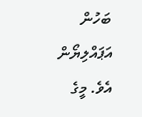ބަހުން އަޕައްލިޔޯން އެވެ. މީގެ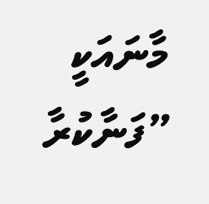މާނައަކީ ”ފަނާކުރާ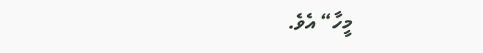މީހާ“ އެވެ.